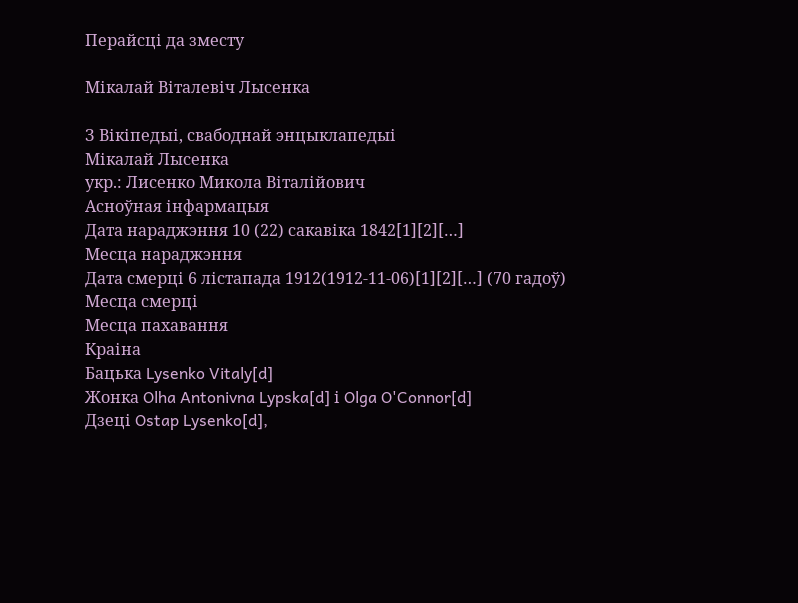Перайсці да зместу

Мікалай Віталевіч Лысенка

З Вікіпедыі, свабоднай энцыклапедыі
Мікалай Лысенка
укр.: Лисенко Микола Віталійович
Асноўная інфармацыя
Дата нараджэння 10 (22) сакавіка 1842[1][2][…]
Месца нараджэння
Дата смерці 6 лістапада 1912(1912-11-06)[1][2][…] (70 гадоў)
Месца смерці
Месца пахавання
Краіна
Бацька Lysenko Vitaly[d]
Жонка Olha Antonivna Lypska[d] і Olga O'Connor[d]
Дзеці Ostap Lysenko[d],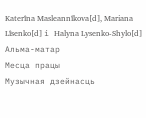Katerîna Masleannîkova[d], Mariana Lîsenko[d] і Halyna Lysenko-Shylo[d]
Альма-матар
Месца працы
Музычная дзейнасць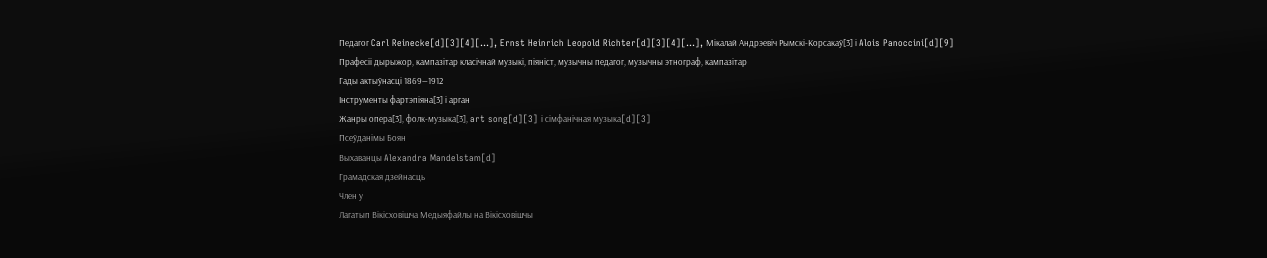Педагог Carl Reinecke[d][3][4][…], Ernst Heinrich Leopold Richter[d][3][4][…], Мікалай Андрэевіч Рымскі-Корсакаў[3] і Alois Panoccini[d][9]
Прафесіі дырыжор, кампазітар класічнай музыкі, піяніст, музычны педагог, музычны этнограф, кампазітар
Гады актыўнасці 1869—1912
Інструменты фартэпіяна[3] і арган
Жанры опера[3], фолк-музыка[3], art song[d][3] і сімфанічная музыка[d][3]
Псеўданімы Боян
Выхаванцы Alexandra Mandelstam[d]
Грамадская дзейнасць
Член у
Лагатып Вікісховішча Медыяфайлы на Вікісховішчы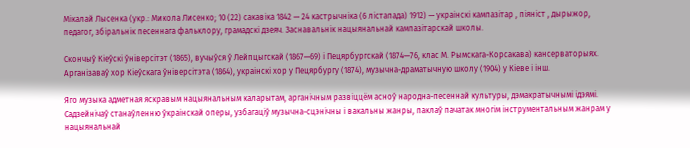Мікалай Лысенка (укр.: Микола Лисенко; 10 (22) сакавіка 1842 — 24 кастрычніка (6 лістапада) 1912) — украінскі кампазітар , піяніст , дырыжор, педагог, збіральнік песеннага фальклору, грамадскі дзеяч. Заснавальнік нацыянальнай кампазітарскай школы.

Скончыў Кіеўскі ўніверсітэт (1865), вучыўся ў Лейпцыгскай (1867—69) і Пецярбургскай (1874—76, клас М. Рымскага-Корсакава) кансерваторыях. Арганізаваў хор Кіеўскага ўніверсітэта (1864), украінскі хор у Пецярбургу (1874), музычна-драматычную школу (1904) у Кіеве і інш.

Яго музыка адметная яскравым нацыянальным каларытам, арганічным развіццём асноў народна-песеннай культуры, дэмакратычнымі ідэямі. Садзейнічаў станаўленню ўкраінскай оперы, узбагаціў музычна-сцэнічны і вакальны жанры, паклаў пачатак многім інструментальным жанрам у нацыянальнай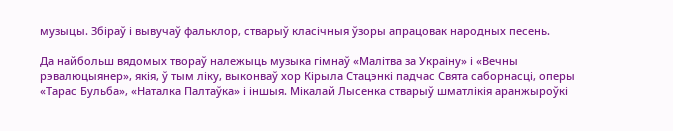музыцы. Збіраў і вывучаў фальклор, стварыў класічныя ўзоры апрацовак народных песень.

Да найбольш вядомых твораў належыць музыка гімнаў «Малітва за Украіну» і «Вечны рэвалюцыянер», якія, ў тым ліку, выконваў хор Кірыла Стацэнкі падчас Свята саборнасці, оперы «Тарас Бульба», «Наталка Палтаўка» і іншыя. Мікалай Лысенка стварыў шматлікія аранжыроўкі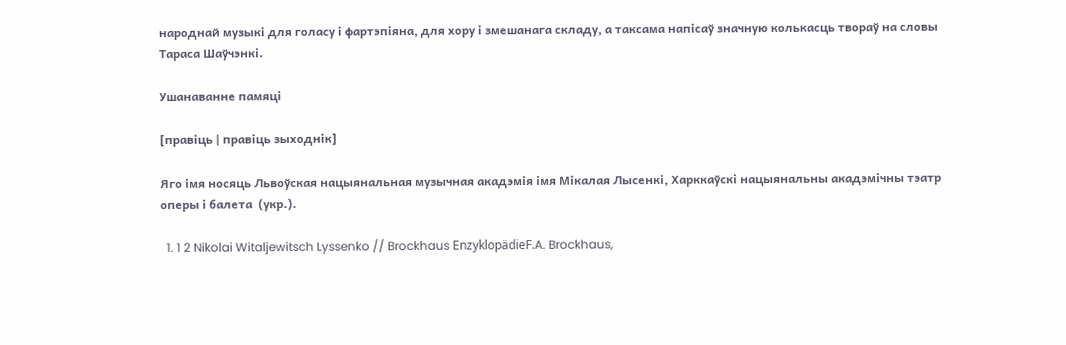народнай музыкі для голасу і фартэпіяна, для хору і змешанага складу, а таксама напісаў значную колькасць твораў на словы Тараса Шаўчэнкі.

Ушанаванне памяці

[правіць | правіць зыходнік]

Яго імя носяць Львоўская нацыянальная музычная акадэмія імя Мікалая Лысенкі, Харккаўскі нацыянальны акадэмічны тэатр оперы і балета  (укр.).

  1. 1 2 Nikolai Witaljewitsch Lyssenko // Brockhaus EnzyklopädieF.A. Brockhaus,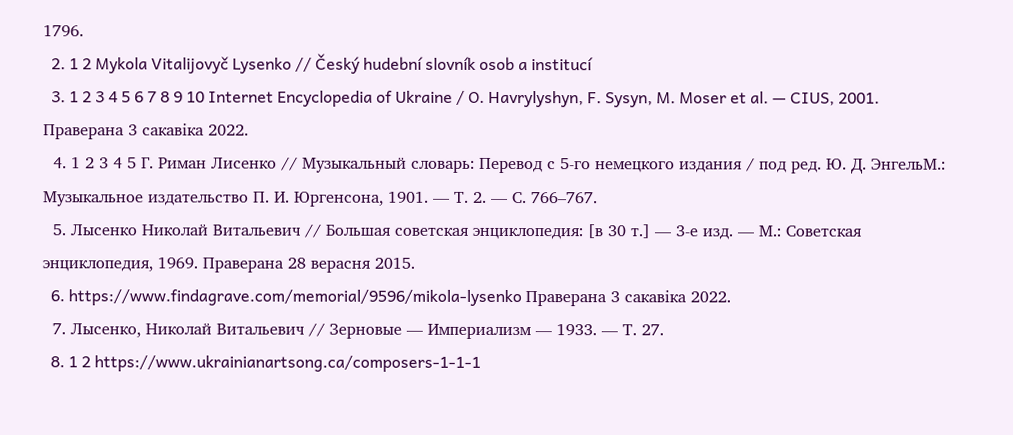1796.
  2. 1 2 Mykola Vitalijovyč Lysenko // Český hudební slovník osob a institucí
  3. 1 2 3 4 5 6 7 8 9 10 Internet Encyclopedia of Ukraine / O. Havrylyshyn, F. Sysyn, M. Moser et al. — CIUS, 2001. Праверана 3 сакавіка 2022.
  4. 1 2 3 4 5 Г. Риман Лисенко // Музыкальный словарь: Перевод с 5-го немецкого издания / под ред. Ю. Д. ЭнгельМ.: Музыкальное издательство П. И. Юргенсона, 1901. — Т. 2. — С. 766–767.
  5. Лысенко Николай Витальевич // Большая советская энциклопедия: [в 30 т.] — 3-е изд. — М.: Советская энциклопедия, 1969. Праверана 28 верасня 2015.
  6. https://www.findagrave.com/memorial/9596/mikola-lysenko Праверана 3 сакавіка 2022.
  7. Лысенко, Николай Витальевич // Зерновые — Империализм — 1933. — Т. 27.
  8. 1 2 https://www.ukrainianartsong.ca/composers-1-1-1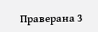Праверана 3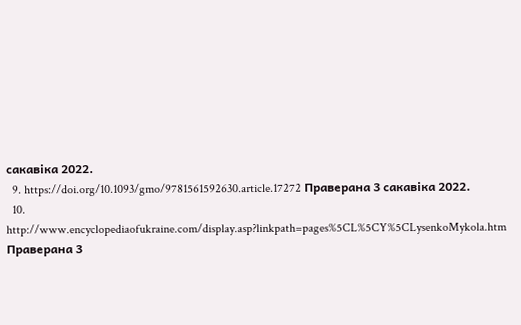сакавіка 2022.
  9. https://doi.org/10.1093/gmo/9781561592630.article.17272 Праверана 3 сакавіка 2022.
  10. http://www.encyclopediaofukraine.com/display.asp?linkpath=pages%5CL%5CY%5CLysenkoMykola.htm Праверана 3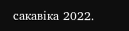сакавіка 2022.